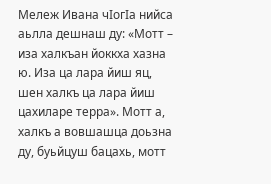Мележ Ивана чIогIа нийса аьлла дешнаш ду: «Мотт – иза халкъан йоккха хазна ю. Иза ца лара йиш яц, шен халкъ ца лара йиш цахиларе терра». Мотт а, халкъ а вовшашца доьзна ду, буьйцуш бацахь, мотт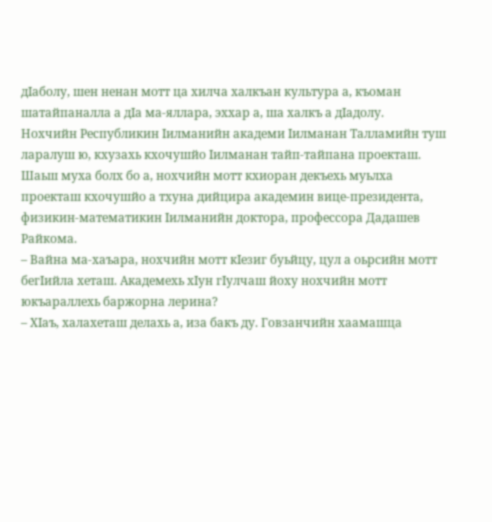дIаболу, шен ненан мотт ца хилча халкъан культура а, къоман шатайпаналла а дIа ма-яллара, эххар а, ша халкъ а дIадолу.
Нохчийн Республикин Iилманийн академи Iилманан Талламийн туш ларалуш ю, кхузахь кхочушйо Iилманан тайп-тайпана проекташ. Шаьш муха болх бо а, нохчийн мотт кхиоран декъехь муьлха проекташ кхочушйо а тхуна дийцира академин вице-президента, физикин-математикин Iилманийн доктора, профессора Дадашев Райкома.
– Вайна ма-хаъара, нохчийн мотт кIезиг буьйцу, цул а оьрсийн мотт бегIийла хеташ. Академехь хIун гIулчаш йоху нохчийн мотт юкъараллехь баржорна лерина?
– ХIаъ, халахеташ делахь а, иза бакъ ду. Говзанчийн хаамашца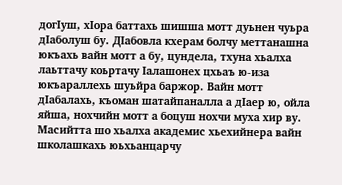догIуш, хIора баттахь шишша мотт дуьнен чуьра дIаболуш бу. ДIабовла кхерам болчу меттанашна юкъахь вайн мотт а бу, цундела, тхуна хьалха лаьттачу коьртачу Iалашонех цхьаъ ю-иза юкъараллехь шуьйра баржор. Вайн мотт дIабалахь, къоман шатайпаналла а дIаер ю, ойла яйша, нохчийн мотт а боцуш нохчи муха хир ву. Масийтта шо хьалха академис хьехийнера вайн школашкахь юьхьанцарчу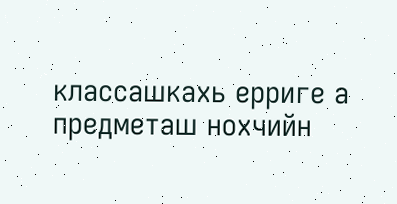классашкахь ерриге а предметаш нохчийн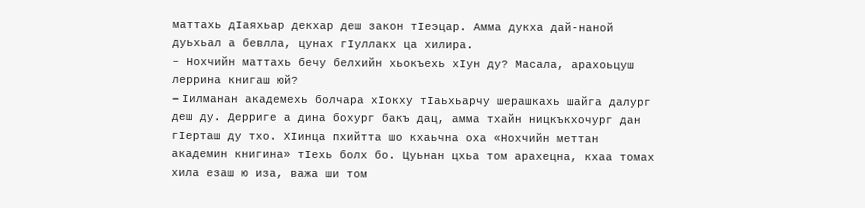маттахь дIаяхьар декхар деш закон тIеэцар. Амма дукха дай-наной дуьхьал а бевлла, цунах гIуллакх ца хилира.
– Нохчийн маттахь бечу белхийн хьокъехь хIун ду? Масала, арахоьцуш леррина книгаш юй?
– Iилманан академехь болчара хIокху тIаьхьарчу шерашкахь шайга далург деш ду. Дерриге а дина бохург бакъ дац, амма тхайн ницкъкхочург дан гIерташ ду тхо. ХIинца пхийтта шо кхаьчна оха «Нохчийн меттан академин книгина» тIехь болх бо. Цуьнан цхьа том арахецна, кхаа томах хила езаш ю иза, важа ши том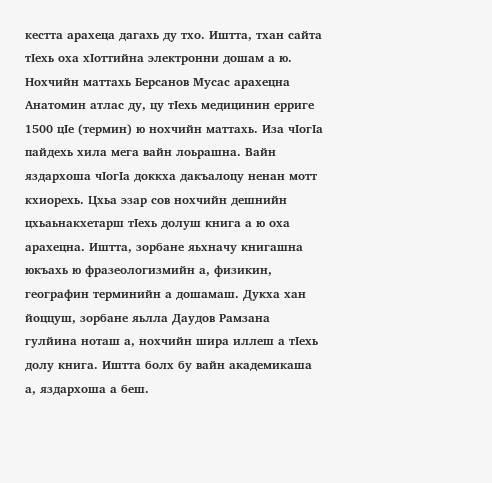кестта арахеца дагахь ду тхо. Иштта, тхан сайта тIехь оха хIоттийна электронни дошам а ю. Нохчийн маттахь Берсанов Мусас арахецна Анатомин атлас ду, цу тIехь медицинин ерриге 1500 цIе (термин) ю нохчийн маттахь. Иза чIогIа пайдехь хила мега вайн лоьрашна. Вайн яздархоша чIогIа доккха дакъалоцу ненан мотт кхиорехь. Цхьа эзар сов нохчийн дешнийн цхьаьнакхетарш тIехь долуш книга а ю оха арахецна. Иштта, зорбане яьхначу книгашна юкъахь ю фразеологизмийн а, физикин, географин терминийн а дошамаш. Дукха хан йоццуш, зорбане яьлла Даудов Рамзана гулйина ноташ а, нохчийн шира иллеш а тIехь долу книга. Иштта болх бу вайн академикаша а, яздархоша а беш.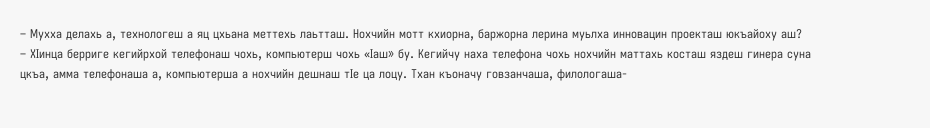– Мухха делахь а, технологеш а яц цхьана меттехь лаьтташ. Нохчийн мотт кхиорна, баржорна лерина муьлха инновацин проекташ юкъайоху аш?
– ХIинца берриге кегийрхой телефонаш чохь, компьютерш чохь «Iаш» бу. Кегийчу наха телефона чохь нохчийн маттахь косташ яздеш гинера суна цкъа, амма телефонаша а, компьютерша а нохчийн дешнаш тIе ца лоцу. Тхан къоначу говзанчаша, филологаша-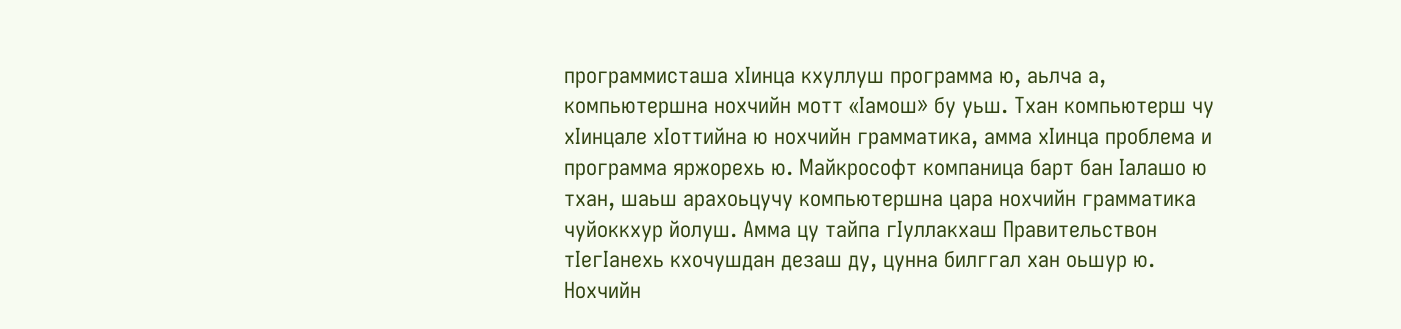программисташа хIинца кхуллуш программа ю, аьлча а, компьютершна нохчийн мотт «Iамош» бу уьш. Тхан компьютерш чу хIинцале хIоттийна ю нохчийн грамматика, амма хIинца проблема и программа яржорехь ю. Майкрософт компаница барт бан Iалашо ю тхан, шаьш арахоьцучу компьютершна цара нохчийн грамматика чуйоккхур йолуш. Амма цу тайпа гIуллакхаш Правительствон тIегIанехь кхочушдан дезаш ду, цунна билггал хан оьшур ю.
Нохчийн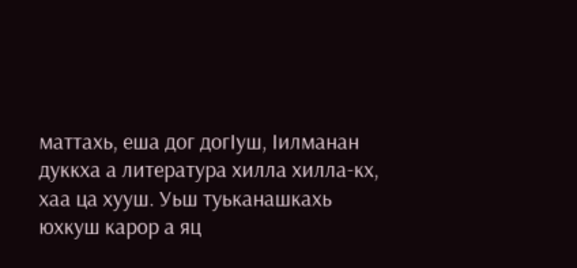маттахь, еша дог догIуш, Iилманан дуккха а литература хилла хилла-кх, хаа ца хууш. Уьш туьканашкахь юхкуш карор а яц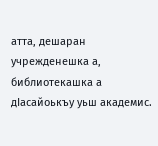атта, дешаран учрежденешка а, библиотекашка а дIасайоькъу уьш академис.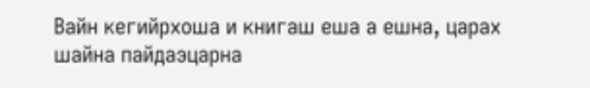Вайн кегийрхоша и книгаш еша а ешна, царах шайна пайдаэцарна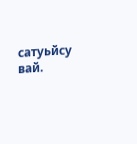сатуьйсу вай.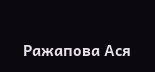Ражапова Ася